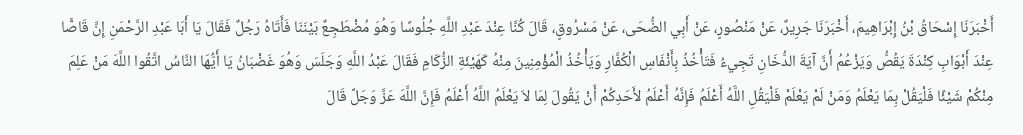أَخْبَرَنَا إِسْحَاقُ بْنُ إِبْرَاهِيمَ، أَخْبَرَنَا جَرِيرٌ، عَنْ مَنْصُورٍ، عَنْ أَبِي الضُّحَى، عَنْ مَسْرُوقٍ، قَالَ كُنَّا عِنْدَ عَبْدِ اللَّهِ جُلُوسًا وَهُوَ مُضْطَجِعٌ بَيْنَنَا فَأَتَاهُ رَجُلٌ فَقَالَ يَا أَبَا عَبْدِ الرَّحْمَنِ إِنَّ قَاصًّا عِنْدَ أَبْوَابِ كِنْدَةَ يَقُصُّ وَيَزْعُمُ أَنَّ آيَةَ الدُّخَانِ تَجِيءُ فَتَأْخُذُ بِأَنْفَاسِ الْكُفَّارِ وَيَأْخُذُ الْمُؤْمِنِينَ مِنْهُ كَهَيْئَةِ الزُّكَامِ فَقَالَ عَبْدُ اللَّهِ وَجَلَسَ وَهُوَ غَضْبَانُ يَا أَيُّهَا النَّاسُ اتَّقُوا اللَّهَ مَنْ عَلِمَ مِنْكُمْ شَيْئًا فَلْيَقُلْ بِمَا يَعْلَمُ وَمَنْ لَمْ يَعْلَمْ فَلْيَقُلِ اللَّهُ أَعْلَمُ فَإِنَّهُ أَعْلَمُ لأَحَدِكُمْ أَنْ يَقُولَ لِمَا لاَ يَعْلَمُ اللَّهُ أَعْلَمُ فَإِنَّ اللَّهَ عَزَّ وَجَلَّ قَالَ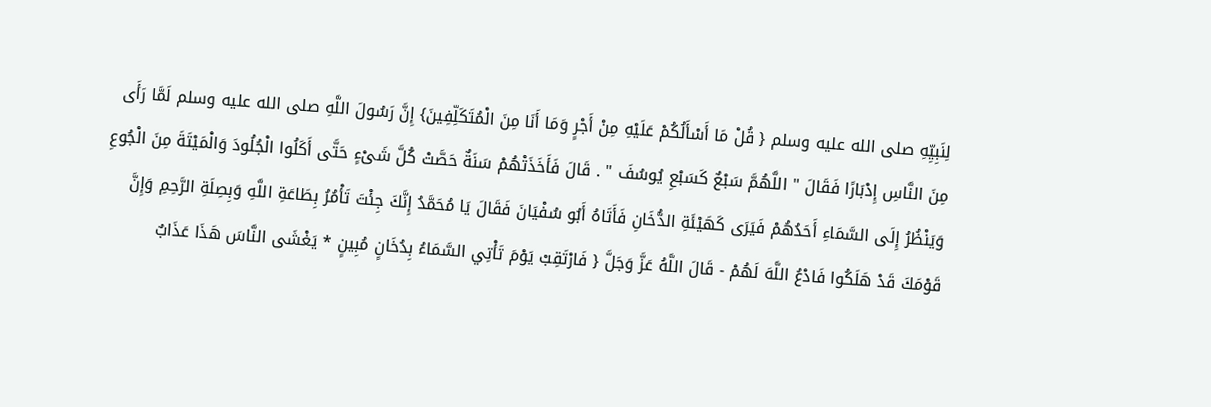لِنَبِيِّهِ صلى الله عليه وسلم { قُلْ مَا أَسْأَلُكُمْ عَلَيْهِ مِنْ أَجْرٍ وَمَا أَنَا مِنَ الْمُتَكَلِّفِينَ} إِنَّ رَسُولَ اللَّهِ صلى الله عليه وسلم لَمَّا رَأَى مِنَ النَّاسِ إِدْبَارًا فَقَالَ " اللَّهُمَّ سَبْعٌ كَسَبْعِ يُوسُفَ " . قَالَ فَأَخَذَتْهُمْ سَنَةٌ حَصَّتْ كُلَّ شَىْءٍ حَتَّى أَكَلُوا الْجُلُودَ وَالْمَيْتَةَ مِنَ الْجُوعِ وَيَنْظُرُ إِلَى السَّمَاءِ أَحَدُهُمْ فَيَرَى كَهَيْئَةِ الدُّخَانِ فَأَتَاهُ أَبُو سُفْيَانَ فَقَالَ يَا مُحَمَّدُ إِنَّكَ جِئْتَ تَأْمُرُ بِطَاعَةِ اللَّهِ وَبِصِلَةِ الرَّحِمِ وَإِنَّ قَوْمَكَ قَدْ هَلَكُوا فَادْعُ اللَّهَ لَهُمْ - قَالَ اللَّهُ عَزَّ وَجَلَّ { فَارْتَقِبْ يَوْمَ تَأْتِي السَّمَاءُ بِدُخَانٍ مُبِينٍ * يَغْشَى النَّاسَ هَذَا عَذَابٌ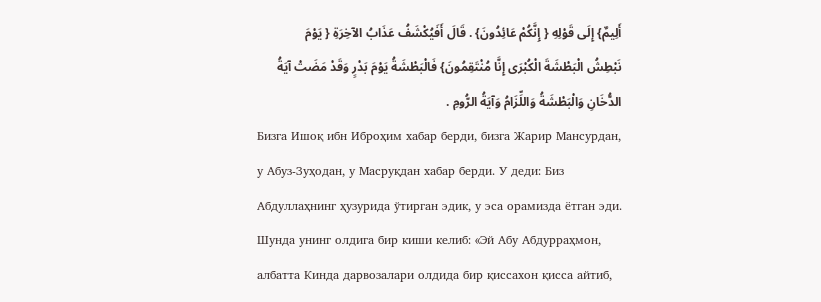أَلِيمٌ} إِلَى قَوْلِهِ { إِنَّكُمْ عَائِدُونَ} . قَالَ أَفَيُكْشَفُ عَذَابُ الآخِرَةِ { يَوْمَ نَبْطِشُ الْبَطْشَةَ الْكُبْرَى إِنَّا مُنْتَقِمُونَ} فَالْبَطْشَةُ يَوْمَ بَدْرٍ وَقَدْ مَضَتْ آيَةُ الدُّخَانِ وَالْبَطْشَةُ وَاللِّزَامُ وَآيَةُ الرُّومِ .
Бизга Ишоқ ибн Иброҳим хабар берди, бизга Жарир Мансурдан, у Абуз-Зуҳодан, у Масруқдан хабар берди. У деди: Биз Абдуллаҳнинг ҳузурида ўтирган эдик, у эса орамизда ётган эди. Шунда унинг олдига бир киши келиб: «Эй Абу Абдурраҳмон, албатта Кинда дарвозалари олдида бир қиссахон қисса айтиб,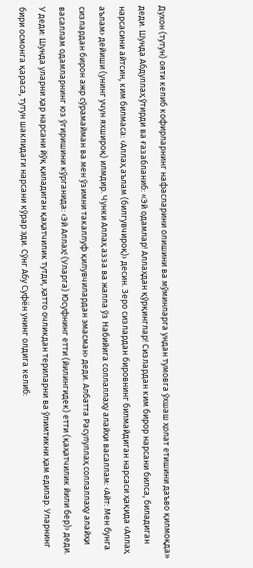Духон (тутун) ояти келиб кофирларнинг нафасларини олишини ва мўминларга ундан тумовга ўхшаш ҳолат етишини даъво қилмоқда» деди. Шунда Абдуллаҳ ўтирди ва ғазабланиб: «Эй одамлар! Аллаҳдан қўрқинглар! Сизлардан ким бирор нарсани билса, биладиган нарсасини айтсин, ким билмаса: ‹Аллаҳ аълам (билгувчироқ)› десин. Зеро сизлардан бировнинг билмайдиган нарсаси ҳақида ‹Аллаҳ аълам› дейиши (унинг учун яхшироқ) илмдир. Чунки Аллаҳ азза ва жалла ўз Набийига соллаллаҳу алайҳи васаллам: ‹Айт: Мен бунга сизлардан бирон ажр сўрамайман ва мен ўзимни такаллуф қилувчилардан эмасман› деди. Албатта Расулуллаҳ соллаллаҳу алайҳи васаллам одамларнинг юз ўгиришини кўрганида: ‹Эй Аллаҳ! (Уларга) Юсуфнинг етти (йилингидек) етти (қаҳатчилик йили бер)› деди. У деди: Шунда уларни ҳар нарсани йўқ қиладиган қаҳатчилик тутди, ҳатто очликдан териларни ва ўлимтикни ҳам едилар. Уларнинг бири осмонга қараса, тутун шаклидаги нарсани кўрар эди. Сўнг Абу Суфён унинг олдига келиб: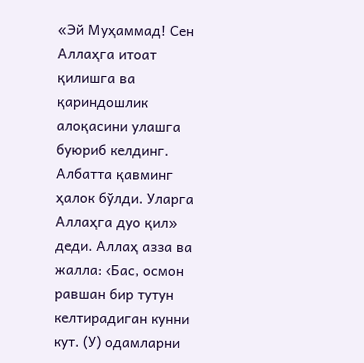«Эй Муҳаммад! Сен Аллаҳга итоат қилишга ва қариндошлик алоқасини улашга буюриб келдинг. Албатта қавминг ҳалок бўлди. Уларга Аллаҳга дуо қил» деди. Аллаҳ азза ва жалла: ‹Бас, осмон равшан бир тутун келтирадиган кунни кут. (У) одамларни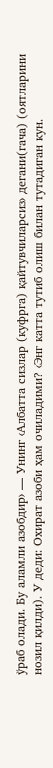ўраб олади. Бу аламли азобдир› — Унинг ‹Албатта сизлар (куфрга) қайтувчиларсиз› дегани(гача) (оятларини нозил қилди). У деди: Охират азоби ҳам очиладими? ‹Энг катта тутиб олиш билан тутадиган кун.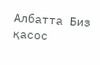Албатта Биз қасос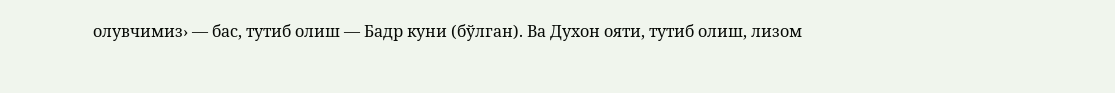олувчимиз› — бас, тутиб олиш — Бадр куни (бўлган). Ва Духон ояти, тутиб олиш, лизом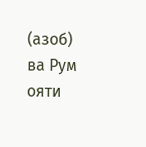(азоб) ва Рум ояти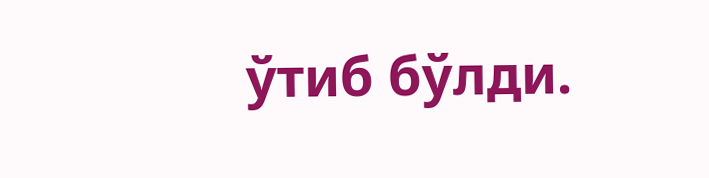ўтиб бўлди.